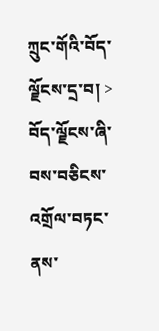ཀྲུང་གོའི་བོད་ལྗོངས་དྲ་བ། > བོད་ལྗོངས་ཞི་བས་བཅིངས་འགྲོལ་བཏང་ནས་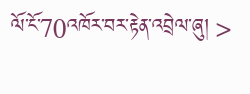ལོ་ངོ་70འཁོར་བར་རྟེན་འབྲེལ་ཞུ། >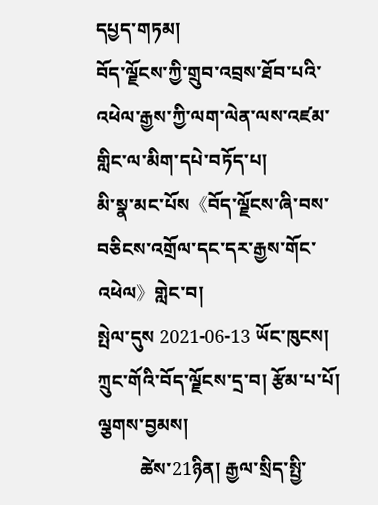དཔྱད་གཏམ།
བོད་ལྗོངས་ཀྱི་གྲུབ་འབྲས་ཐོབ་པའི་འཕེལ་རྒྱས་ཀྱི་ལག་ལེན་ལས་འཛམ་གླིང་ལ་མིག་དཔེ་བཏོད་པ།
མི་སྣ་མང་པོས《བོད་ལྗོངས་ཞི་བས་བཅིངས་འགྲོལ་དང་དར་རྒྱས་གོང་འཕེལ》གླེང་བ།
སྤེལ་དུས 2021-06-13 ཡོང་ཁུངས། ཀྲུང་གོའི་བོད་ལྗོངས་དྲ་བ། རྩོམ་པ་པོ། ལྕགས་བྱམས།
         ཚེས་21ཉིན། རྒྱལ་སྲིད་སྤྱི་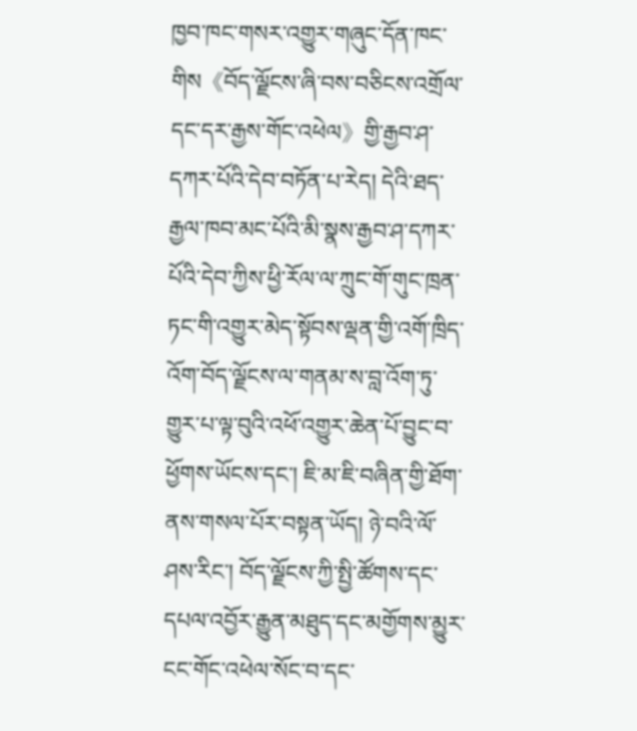ཁྱབ་ཁང་གསར་འགྱུར་གཞུང་དོན་ཁང་གིས《བོད་ལྗོངས་ཞི་བས་བཅིངས་འགྲོལ་དང་དར་རྒྱས་གོང་འཕེལ》གྱི་རྒྱབ་ཤ་དཀར་པོའི་དེབ་བཏོན་པ་རེད། དེའི་ཐད་རྒྱལ་ཁབ་མང་པོའི་མི་སྣས་རྒྱབ་ཤ་དཀར་པོའི་དེབ་ཀྱིས་ཕྱི་རོལ་ལ་ཀྲུང་གོ་གུང་ཁྲན་ཏང་གི་འགྱུར་མེད་སྟོབས་ལྡན་གྱི་འགོ་ཁྲིད་འོག་བོད་ལྗོངས་ལ་གནམ་ས་བླ་འོག་ཏུ་གྱུར་པ་ལྟ་བུའི་འཕོ་འགྱུར་ཆེན་པོ་བྱུང་བ་ཕྱོགས་ཡོངས་དང་། ཇི་མ་ཇི་བཞིན་གྱི་ཐོག་ནས་གསལ་པོར་བསྟན་ཡོད། ཉེ་བའི་ལོ་ཤས་རིང་། བོད་ལྗོངས་ཀྱི་སྤྱི་ཚོགས་དང་དཔལ་འབྱོར་རྒྱུན་མཐུད་དང་མགྱོགས་མྱུར་ངང་གོང་འཕེལ་སོང་བ་དང་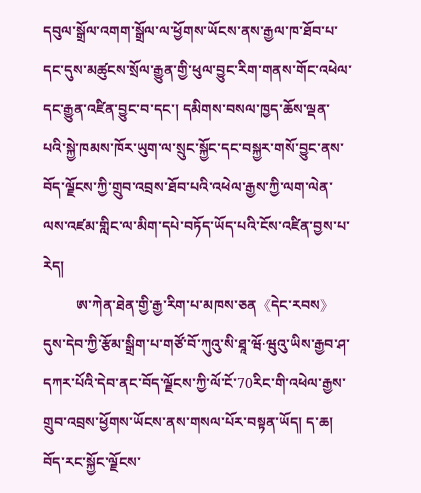དབུལ་སྒྲོལ་འགག་སྒྲོལ་ལ་ཕྱོགས་ཡོངས་ནས་རྒྱལ་ཁ་ཐོབ་པ་དང་དུས་མཚུངས་སྲོལ་རྒྱུན་གྱི་ཕུལ་བྱུང་རིག་གནས་གོང་འཕེལ་དང་རྒྱུན་འཛིན་བྱུང་བ་དང་། དམིགས་བསལ་ཁྱད་ཆོས་ལྡན་པའི་སྐྱེ་ཁམས་ཁོར་ཡུག་ལ་སྲུང་སྐྱོང་དང་བསྐྱར་གསོ་བྱུང་ནས་བོད་ལྗོངས་ཀྱི་གྲུབ་འབྲས་ཐོབ་པའི་འཕེལ་རྒྱས་ཀྱི་ལག་ལེན་ལས་འཛམ་གླིང་ལ་མིག་དཔེ་བཏོད་ཡོད་པའི་ངོས་འཛིན་བྱས་པ་རེད།
         ཨ་ཀེན་ཐེན་གྱི་རྒྱ་རིག་པ་མཁས་ཅན《དེང་རབས》དུས་དེབ་ཀྱི་རྩོམ་སྒྲིག་པ་གཙོ་བོ་ཀུའུ་སི་ཐཱ་ཝོ·ཝུའུ་ཡིས་རྒྱབ་ཤ་དཀར་པོའི་དེབ་ནང་བོད་ལྗོངས་ཀྱི་ལོ་ངོ་70རིང་གི་འཕེལ་རྒྱས་གྲུབ་འབྲས་ཕྱོགས་ཡོངས་ནས་གསལ་པོར་བསྟན་ཡོད། ད་ཆ། བོད་རང་སྐྱོང་ལྗོངས་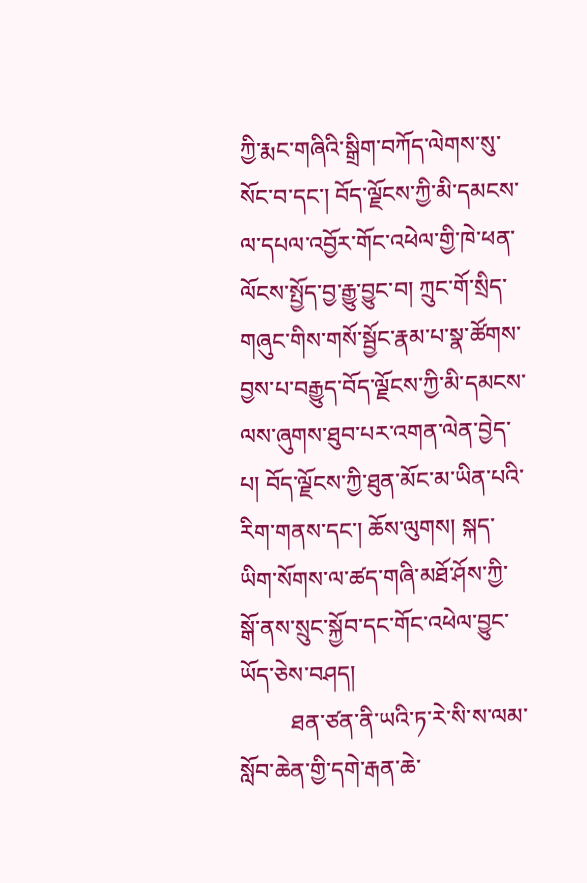ཀྱི་རྨང་གཞིའི་སྒྲིག་བཀོད་ལེགས་སུ་སོང་བ་དང་། བོད་ལྗོངས་ཀྱི་མི་དམངས་ལ་དཔལ་འབྱོར་གོང་འཕེལ་གྱི་ཁེ་ཕན་ལོངས་སྤྱོད་བྱ་རྒྱུ་བྱུང་བ། ཀྲུང་གོ་སྲིད་གཞུང་གིས་གསོ་སྦྱོང་རྣམ་པ་སྣ་ཚོགས་བྱས་པ་བརྒྱུད་བོད་ལྗོངས་ཀྱི་མི་དམངས་ལས་ཞུགས་ཐུབ་པར་འགན་ལེན་བྱེད་པ། བོད་ལྗོངས་ཀྱི་ཐུན་མོང་མ་ཡིན་པའི་རིག་གནས་དང་། ཆོས་ལུགས། སྐད་ཡིག་སོགས་ལ་ཚད་གཞི་མཐོ་ཤོས་ཀྱི་སྒོ་ནས་སྲུང་སྐྱོབ་དང་གོང་འཕེལ་བྱུང་ཡོད་ཅེས་བཤད།
         ཐན་ཙན་ནི་ཡའི་ཏ་རེ་སི་ས་ལམ་སློབ་ཆེན་གྱི་དགེ་རྒན་ཆེ་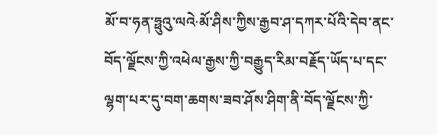མོ་བ་ཧན་ཧྥུའུ་ལའེ·མོ་ཤིས་ཀྱིས་རྒྱབ་ཤ་དཀར་པོའི་དེབ་ནང་བོད་ལྗོངས་ཀྱི་འཕེལ་རྒྱས་ཀྱི་བརྒྱུད་རིམ་བརྗོད་ཡོད་པ་དང་ལྷག་པར་དུ་བག་ཆགས་ཟབ་ཤོས་ཤིག་ནི་བོད་ལྗོངས་ཀྱི་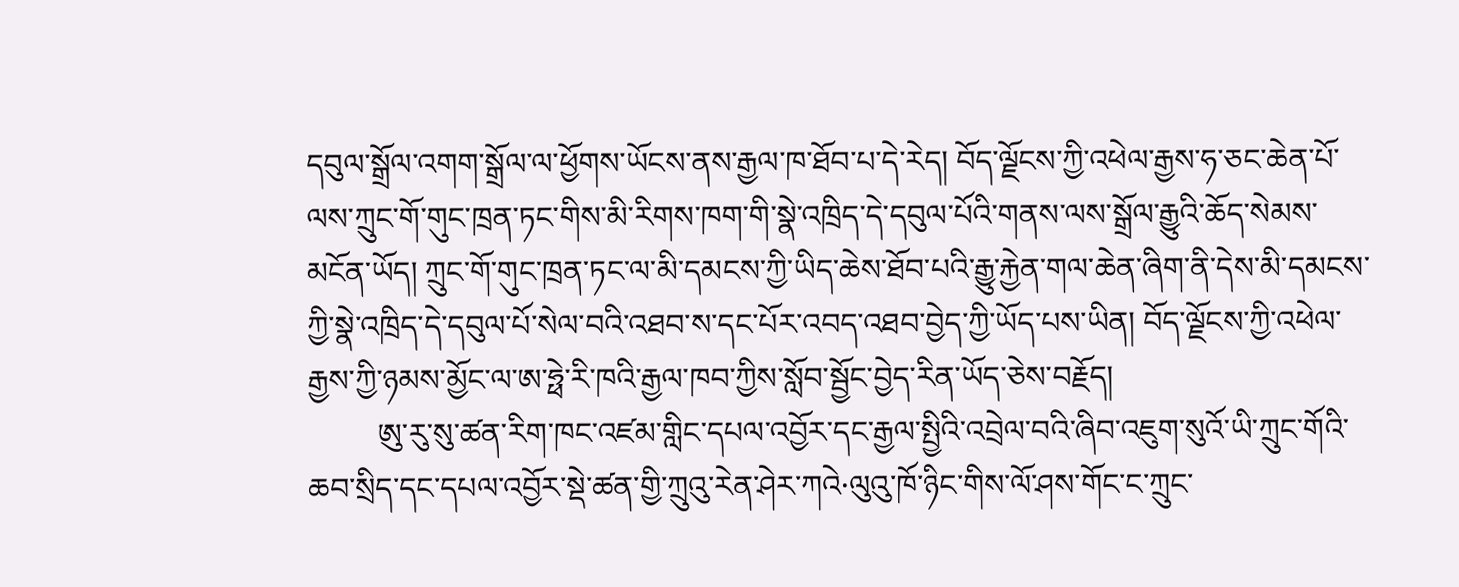དབུལ་སྒྲོལ་འགག་སྒྲོལ་ལ་ཕྱོགས་ཡོངས་ནས་རྒྱལ་ཁ་ཐོབ་པ་དེ་རེད། བོད་ལྗོངས་ཀྱི་འཕེལ་རྒྱས་ཧ་ཅང་ཆེན་པོ་ལས་ཀྲུང་གོ་གུང་ཁྲན་ཏང་གིས་མི་རིགས་ཁག་གི་སྣེ་འཁྲིད་དེ་དབུལ་པོའི་གནས་ལས་སྒྲོལ་རྒྱུའི་ཆོད་སེམས་མངོན་ཡོད། ཀྲུང་གོ་གུང་ཁྲན་ཏང་ལ་མི་དམངས་ཀྱི་ཡིད་ཆེས་ཐོབ་པའི་རྒྱུ་རྐྱེན་གལ་ཆེན་ཞིག་ནི་དེས་མི་དམངས་ཀྱི་སྣེ་འཁྲིད་དེ་དབུལ་པོ་སེལ་བའི་འཐབ་ས་དང་པོར་འབད་འཐབ་བྱེད་ཀྱི་ཡོད་པས་ཡིན། བོད་ལྗོངས་ཀྱི་འཕེལ་རྒྱས་ཀྱི་ཉམས་མྱོང་ལ་ཨ་ཧྥེ་རི་ཁའི་རྒྱལ་ཁབ་ཀྱིས་སློབ་སྦྱོང་བྱེད་རིན་ཡོད་ཅེས་བརྗོད།
         ཨུ་རུ་སུ་ཚན་རིག་ཁང་འཛམ་གླིང་དཔལ་འབྱོར་དང་རྒྱལ་སྤྱིའི་འབྲེལ་བའི་ཞིབ་འཇུག་སུའོ་ཡི་ཀྲུང་གོའི་ཆབ་སྲིད་དང་དཔལ་འབྱོར་སྡེ་ཚན་གྱི་ཀྲུའུ་རེན་ཤེར་ཀའེ·ལུའུ་ཁོ་ཉིང་གིས་ལོ་ཤས་གོང་ང་ཀྲུང་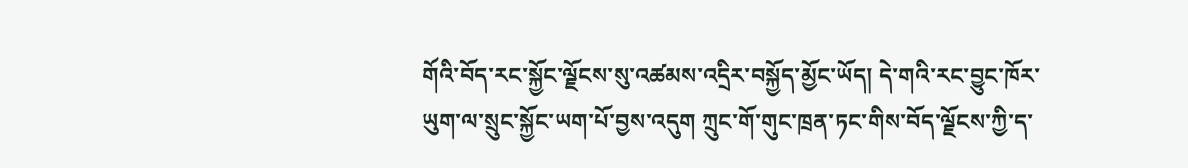གོའི་བོད་རང་སྐྱོང་ལྗོངས་སུ་འཚམས་འདྲིར་བསྐྱོད་མྱོང་ཡོད། དེ་གའི་རང་བྱུང་ཁོར་ཡུག་ལ་སྲུང་སྐྱོང་ཡག་པོ་བྱས་འདུག ཀྲུང་གོ་གུང་ཁྲན་ཏང་གིས་བོད་ལྗོངས་ཀྱི་ད་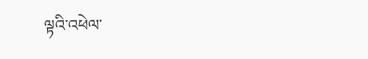ལྟའི་འཕེལ་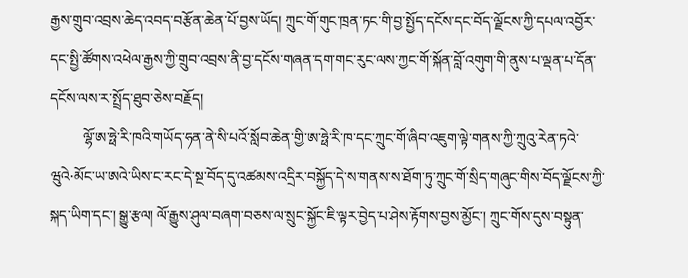རྒྱས་གྲུབ་འབྲས་ཆེད་འབད་བརྩོན་ཆེན་པོ་བྱས་ཡོད། ཀྲུང་གོ་གུང་ཁྲན་ཏང་གི་བྱ་སྤྱོད་དངོས་དང་བོད་ལྗོངས་ཀྱི་དཔལ་འབྱོར་དང་སྤྱི་ཚོགས་འཕེལ་རྒྱས་ཀྱི་གྲུབ་འབྲས་ནི་བྱ་དངོས་གཞན་དག་གང་རུང་ལས་ཀྱང་གོ་སྐོན་བློ་འགུག་གི་ནུས་པ་ལྡན་པ་དོན་དངོས་ལས་ར་སྤྲོད་ཐུབ་ཅེས་བརྗོད།
         ལྷོ་ཨ་ཧྥེ་རི་ཁའི་གཡོད་ཧན་ནེ་སི་པའོ་སློབ་ཆེན་གྱི་ཨ་ཧྥེ་རི་ཁ་དང་ཀྲུང་གོ་ཞིབ་འཇུག་ལྟེ་གནས་ཀྱི་ཀྲུའུ་རེན་ཏའེ་ཝུའེ·མོང་ཡ་ཨའེ་ཡིས་ང་རང་དེ་སྔ་བོད་དུ་འཚམས་འདྲིར་བསྐྱོད་དེ་ས་གནས་ས་ཐོག་ཏུ་ཀྲུང་གོ་སྲིད་གཞུང་གིས་བོད་ལྗོངས་ཀྱི་སྐད་ཡིག་དང་། སྒྱུ་རྩལ། ལོ་རྒྱུས་ཤུལ་བཞག་བཅས་ལ་སྲུང་སྐྱོང་ཇི་ལྟར་བྱེད་པ་ཤེས་རྟོགས་བྱས་མྱོང་། ཀྲུང་གོས་དུས་བསྟུན་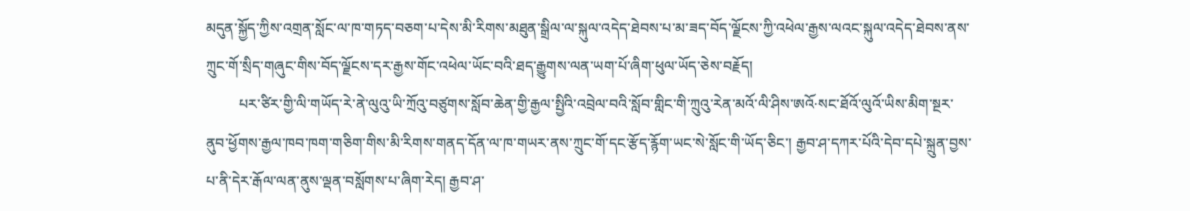མདུན་སྐྱོད་ཀྱིས་འགྲན་སློང་ལ་ཁ་གཏད་བཅག་པ་དེས་མི་རིགས་མཐུན་སྒྲིལ་ལ་སྐུལ་འདེད་ཐེབས་པ་མ་ཟད་བོད་ལྗོངས་ཀྱི་འཕེལ་རྒྱས་ལའང་སྐུལ་འདེད་ཐེབས་ནས་ཀྲུང་གོ་སྲིད་གཞུང་གིས་བོད་ལྗོངས་དར་རྒྱས་གོང་འཕེལ་ཡོང་བའི་ཐད་རྒྱུགས་ལན་ཡག་པོ་ཞིག་ཕུལ་ཡོད་ཅེས་བརྗོད།
         པར་ཙིར་གྱི་ལི་གཡོད་རེ་ནེ་ལུའུ་ཡི་ཀྲོའུ་བཙུགས་སློབ་ཆེན་གྱི་རྒྱལ་སྤྱིའི་འབྲེལ་བའི་སློབ་གླིང་གི་ཀྲུའུ་རེན་མའོ་ལི་ཤིས་ཨའོ·སང་ཐོའོ་ལུའོ་ཡིས་མིག་སྔར་ནུབ་ཕྱོགས་རྒྱལ་ཁབ་ཁག་གཅིག་གིས་མི་རིགས་གནད་དོན་ལ་ཁ་གཡར་ནས་ཀྲུང་གོ་དང་རྩོད་རྙོག་ཡང་སེ་སློང་གི་ཡོད་ཅིང་། རྒྱབ་ཤ་དཀར་པོའི་དེབ་དཔེ་སྐྲུན་བྱས་པ་ནི་དེར་རྒོལ་ལན་ནུས་ལྡན་བསློགས་པ་ཞིག་རེད། རྒྱབ་ཤ་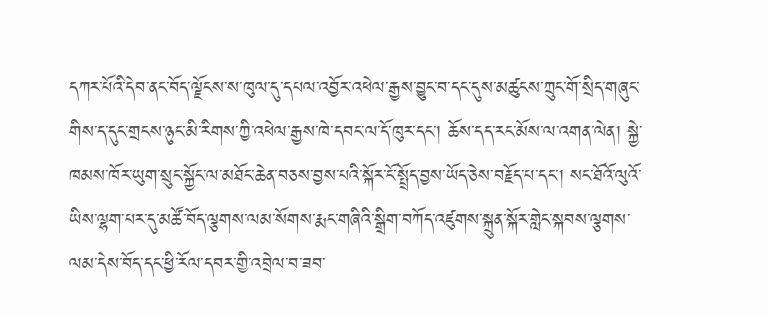དཀར་པོའི་དེབ་ནང་བོད་ལྗོངས་ས་ཁུལ་དུ་དཔལ་འབྱོར་འཕེལ་རྒྱས་བྱུང་བ་དང་དུས་མཚུངས་ཀྲུང་གོ་སྲིད་གཞུང་གིས་ད་དུང་གྲངས་ཉུང་མི་རིགས་ཀྱི་འཕེལ་རྒྱས་ཁེ་དབང་ལ་དོ་ཁུར་དང་། ཆོས་དད་རང་མོས་ལ་འགན་ལེན། སྐྱེ་ཁམས་ཁོར་ཡུག་སྲུང་སྐྱོང་ལ་མཐོང་ཆེན་བཅས་བྱས་པའི་སྐོར་ངོ་སྤྲོད་བྱས་ཡོད་ཅེས་བརྗོད་པ་དང་། སང་ཐོའོ་ལུའོ་ཡིས་ལྷག་པར་དུ་མཚོ་བོད་ལྕགས་ལམ་སོགས་རྨང་གཞིའི་སྒྲིག་བཀོད་འཛུགས་སྐྲུན་སྐོར་གླེང་སྐབས་ལྕགས་ལམ་དེས་བོད་དང་ཕྱི་རོལ་དབར་གྱི་འབྲེལ་བ་ཟབ་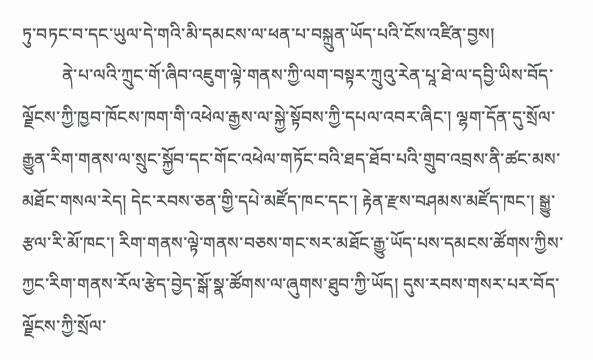ཏུ་བཏང་བ་དང་ཡུལ་དེ་གའི་མི་དམངས་ལ་ཕན་པ་བསྐྲུན་ཡོད་པའི་ངོས་འཛིན་བྱས།
         ནེ་པ་ལའི་ཀྲུང་གོ་ཞིབ་འཇུག་ལྟེ་གནས་ཀྱི་ལག་བསྟར་ཀྲུའུ་རེན་པཱ་ཐེ་ལ་དབྱི་ཡིས་བོད་ལྗོངས་ཀྱི་ཁྱབ་ཁོངས་ཁག་གི་འཕེལ་རྒྱས་ལ་སྐྱེ་སྟོབས་ཀྱི་དཔལ་འབར་ཞིང་། ལྷག་དོན་དུ་སྲོལ་རྒྱུན་རིག་གནས་ལ་སྲུང་སྐྱོབ་དང་གོང་འཕེལ་གཏོང་བའི་ཐད་ཐོབ་པའི་གྲུབ་འབྲས་ནི་ཚང་མས་མཐོང་གསལ་རེད། དེང་རབས་ཅན་གྱི་དཔེ་མཛོད་ཁང་དང་། རྟེན་རྫས་བཤམས་མཛོད་ཁང་། སྒྱུ་རྩལ་རི་མོ་ཁང་། རིག་གནས་ལྟེ་གནས་བཅས་གང་སར་མཐོང་རྒྱུ་ཡོད་པས་དམངས་ཚོགས་ཀྱིས་ཀྱང་རིག་གནས་རོལ་རྩེད་བྱེད་སྒོ་སྣ་ཚོགས་ལ་ཞུགས་ཐུབ་ཀྱི་ཡོད། དུས་རབས་གསར་པར་བོད་ལྗོངས་ཀྱི་སྲོལ་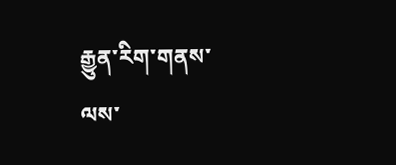རྒྱུན་རིག་གནས་ལས་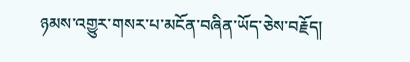ཉམས་འགྱུར་གསར་པ་མངོན་བཞིན་ཡོད་ཅེས་བརྗོད།